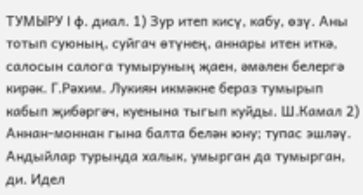ТУМЫРУ I ф. диал. 1) Зур итеп кисү, кабу, өзү. Аны тотып суюның, суйгач өтүнең, аннары итен иткә, салосын салога тумыруның җаен, әмәлен белергә кирәк. Г.Рәхим. Лукиян икмәкне бераз тумырып кабып җибәргәч, куенына тыгып куйды. Ш.Камал 2) Аннан-моннан гына балта белән юну; тупас эшләү. Андыйлар турында халык, умырган да тумырган, ди. Идел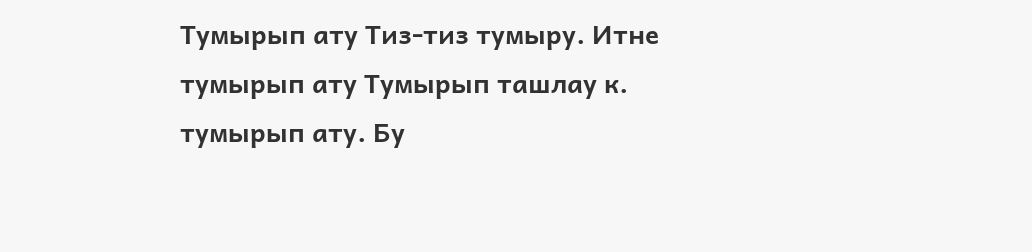Тумырып ату Тиз-тиз тумыру. Итне тумырып ату Тумырып ташлау к. тумырып ату. Бу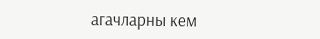агачларны кем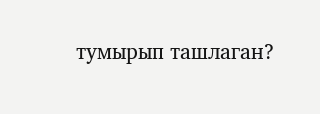тумырып ташлаган?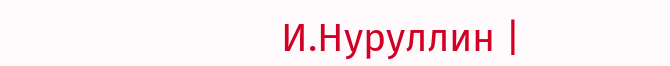И.Нуруллин |